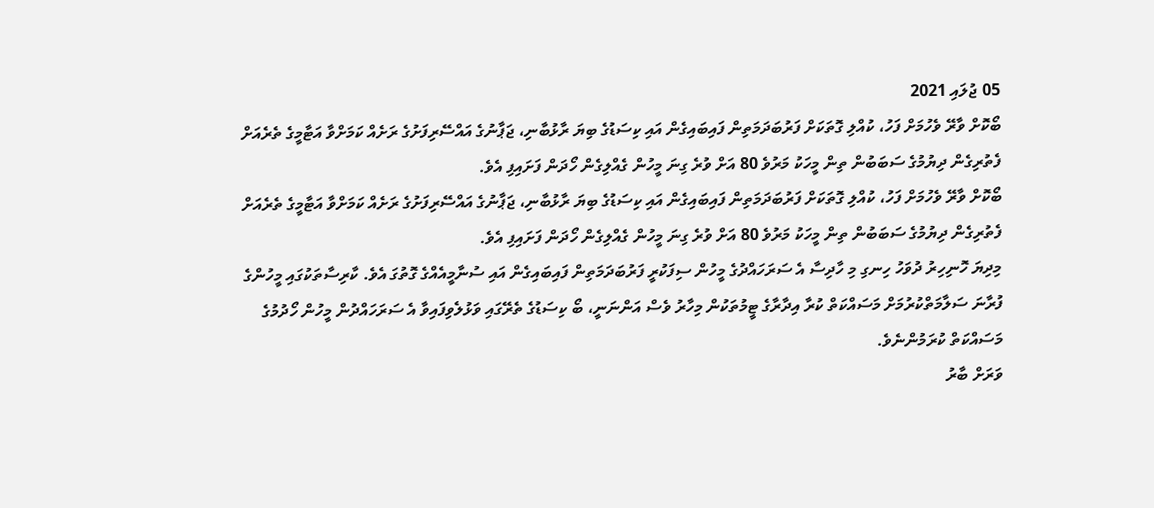05 ޖުލައި 2021
ބޯކޮށް ވާރޭ ވެހުމަށް ފަހު، ކުއްލި ގޮތަކަށް ފަރުބަދަމަތިން ފައިބައިގެން އައި ކިސަޑުގެ ބިޔަ ރާޅުބާނި، ޖަޕާނުގެ އައްސޭރިފަށުގެ ރަށެއް ކަމަށްވާ އަޓާމީގެ ތެރެއަށް ފެތުރިގެން ދިޔުމުގެ ސަބަބުން ތިން މީހަކު މަރުވެ 80 އަށް ވުރެ ގިނަ މީހުން ގެއްލިގެން ހޯދަން ފަށައިފި އެވެ.
ބޯކޮށް ވާރޭ ވެހުމަށް ފަހު، ކުއްލި ގޮތަކަށް ފަރުބަދަމަތިން ފައިބައިގެން އައި ކިސަޑުގެ ބިޔަ ރާޅުބާނި، ޖަޕާނުގެ އައްސޭރިފަށުގެ ރަށެއް ކަމަށްވާ އަޓާމީގެ ތެރެއަށް ފެތުރިގެން ދިޔުމުގެ ސަބަބުން ތިން މީހަކު މަރުވެ 80 އަށް ވުރެ ގިނަ މީހުން ގެއްލިގެން ހޯދަން ފަށައިފި އެވެ.
މިދިޔަ ހޮނިހިރު ދުވަހު ހިނގި މި ހާދިސާ އެ ސަރަހައްދުގެ މީހުން ސިފަކުރީ ފަރުބަދަމަތިން ފައިބައިގެން އައި ސުނާމީއެއްގެ ގޮތުގަ އެވެ. ކާރިސާތަކުގައި މީހުންގެ ފުރާނަ ސަލާމަތްކުރުމަށް މަސައްކަތް ކުރާ އިދާރާގެ ޓީމުތަކުން މިހާރު ވެސް އަންނަނީ، ބޯ ކިސަޑުގެ ތެރޭގައި ވަޅުލެވިފައިވާ އެ ސަރަހައްދުން މީހުން ހޯދުމުގެ މަސައްކަތް ކުރަމުންނެވެ.
ވަރަށް ބާރު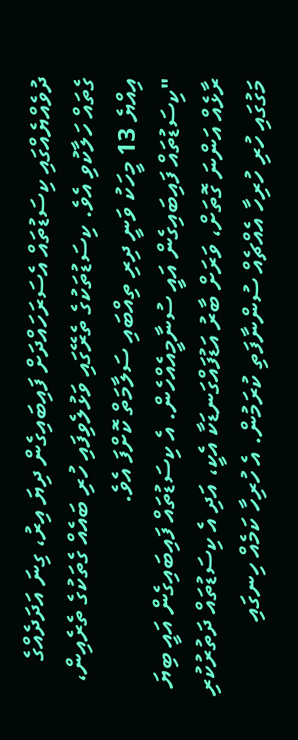ދުވެއްޔެއްގައި ކިސަޑުތައް އެސަރަހައްދަށް ފައިބައިގެން ދިޔަ އިރު، ގިނަ އަދަދެއްގެ ގެތައް ހަލާކުވި އެވެ. ކިސަޑުތަކުގެ ތެރޭގައި ވަޅުލެވިފައި ހުރި ބައެއް ގެތަކުގެ ތެރެއިން، އިއްޔެ 13 މީހަކު ވަނީ ދިރި ތިއްބައި ސަލާމަތް ކޮށްފަ އެވެ.
"ކިސަޑުތައް ފައިބައިގެން އައީ ސުނާމީއެއްހެން. އެ ކިސަޑުތައް ފައިބައިގެން އައީ ބިޔަ ރާޅެއް އަންނަ ގޮތަށް، ވަރަށް ބާރު އަޑުފައްގަނޑަކާ އެކީ، އަދި އެ ކިސަޑުތައް ދަތުރުކުރި މަގުގައި ހުރި ހުރިހާ އެއްޗެއް ސުންނާފަތި ކުރަމުން. އެ ހުރިހާ ކަމެއް ހިނގައި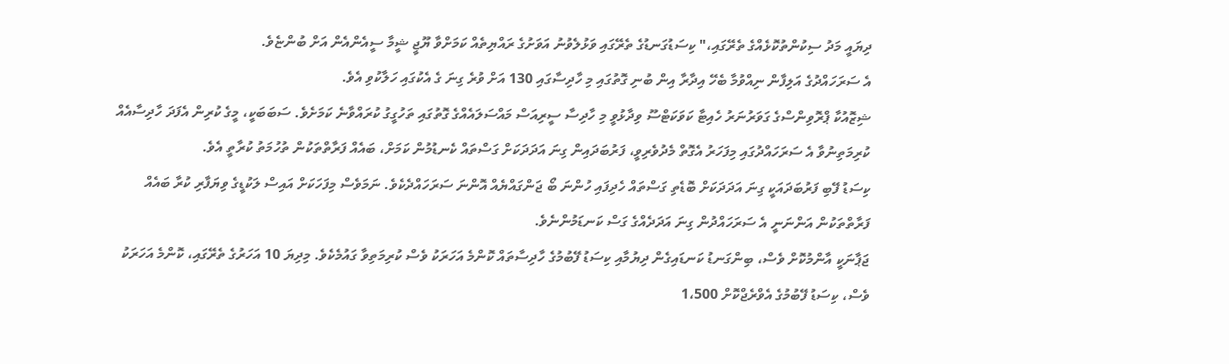ދިޔައީ މަދު ސިކުންތުކޮޅެއްގެ ތެރޭގައި،" ކިސަޑުގަނޑުގެ ތެރޭގައި ވަޅުލެވުނު އަވަށުގެ ރައްޔިތެއް ކަމަށްވާ ޔޫޖީ ޝީމާ ސީއެންއެން އަށް ބުންޏެވެ.
އެ ސަރަހައްދުގެ އަލިފާން ނިއްވުމާ ބެހޭ އިދާރާ އިން ބުނި ގޮތުގައި މި ހާދިސާގައި 130 އަށް ވުރެ ގިނަ ގެ އެކުގައި ހަލާކުވި އެވެ.
ޝިޒޮއުކާ ޕްރޮވިންސްގެ ގަވަރުނަރު ހެއިޓާ ކަވަކަޓްސޫ ވިދާޅުވީ މި ހާދިސާ ސީރިއަސް މައްސަލައެއްގެ ގޮތުގައި ތަހުގީގު ކުރައްވާނެ ކަމަށެވެ. ސަބަބަކީ، މީގެ ކުރިން އެފަދަ ހާދިސާއެއް ކުރިމަތިނުވާ އެ ސަރަހައްދުގައި މިފަހަރު އެގޮތް މެދުވެރިވީ، ފަރުބަދައިން ގިނަ އަދަދަކަށް ގަސްތައް ކެނޑުމުން ކަމަށް، ބައެއް ފަރާތްތަކުން ތުހުމަތު ކުރާތީ އެވެ.
ކިސަޑު ފޭބި ފަރުބަދައަކީ ގިނަ އަދަދަކަށް ބޮޑެތި ގަސްތައް ހެދިފައި ހުންނަ ބޯ ޖަންގައްޔެއް އޮންނަ ސަރަހައްދެކެވެ. ނަމަވެސް މިފަހަކަށް އައިސް ލަކުޑީގެ ވިޔަފާރި ކުރާ ބައެއް ފަރާތްތަކުން އަންނަނީ އެ ސަރަހައްދުން ގިނަ އަދަދެއްގެ ގަސް ކަނޑަމުންނެވެ.
ޖަޕާނަކީ އާންމުކޮށް ވެސް، ބިންގަނޑު ކަނޑައިގެން ދިޔުމާއި ކިސަޑު ފޭބުމުގެ ހާދިސާތައް ކޮންމެ އަހަރަކު ވެސް ކުރިމަތިވާ ގައުމެކެވެ. މިދިޔަ 10 އަހަރުގެ ތެރޭގައި، ކޮންމެ އަހަރަކު ވެސް، ކިސަޑު ފޭބުމުގެ އެވްރެޖްކޮށް 1،500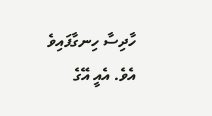ހާދިސާ ހިނގާފައިވެ އެވެ. އެއީ އޭގެ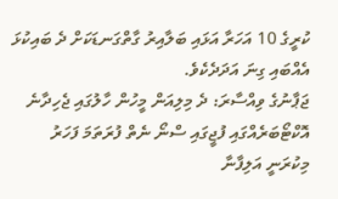ކުރީގެ 10 އަހަރާ އަޅައި ބަލާއިރު ގާތްގަނޑަކަށް ދެ ބައިކުޅަ އެއްބައި ގިނަ އަދަދެކެވެ.
ޖަޕާނުގެ ވިއްސާރަ: ދެ މިލިއަން މީހުން ހާލުގައި ޖެހިދާނެ
އޮކްޓޯބަރެއްގައި ފުޖީގައި ސްނޯ ނެތް ފުރަތަމަ ފަހަރު
މިކުރަނީ އަލިފާނާ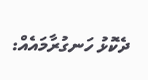ދެކޮޅު ހަނގުރާމައެއް: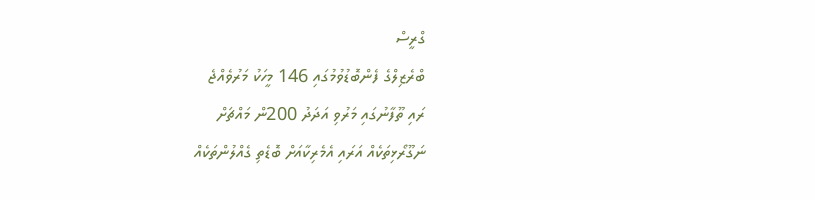ގްރީސް
ބްރެޒިލްގެ ފެންބޮޑުވުމުގައި 146 މީހަކު މަރުވެއްޖެ
ރައި ތޫފާނުގައި މަރުވި އަދަދު 200ން މައްޗަށް
ނަގޫރޯޅިތަކެއް އަރައި އެމެރިކާއަށް ބޮޑެތި ގެއްލުންތަކެއް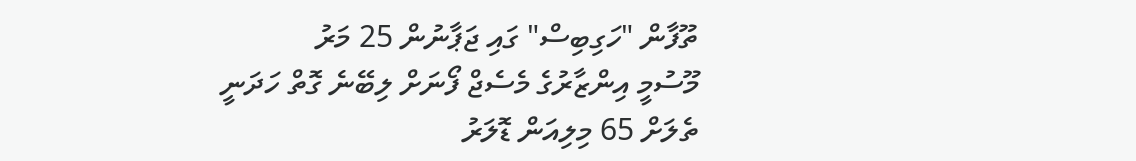ތޫފާން "ހަގިބިސް" ގައި ޖަޕާނުން 25 މަރު
މޫސުމީ އިންޒާރުގެ މެސެޖް ފޯނަށް ލިބޭނެ ގޮތް ހަދަނީ
ތެލަށް 65 މިލިއަން ޑޮލަރު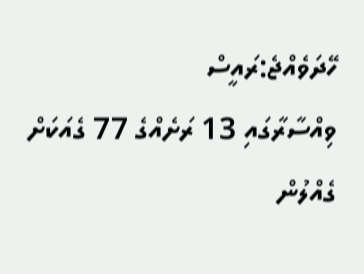ހޭދަވެއްޖެ:ރައީސް
ވިއްސާރާގައި 13 ރަށެއްގެ 77 ގެއަކަށް ގެއްލުން